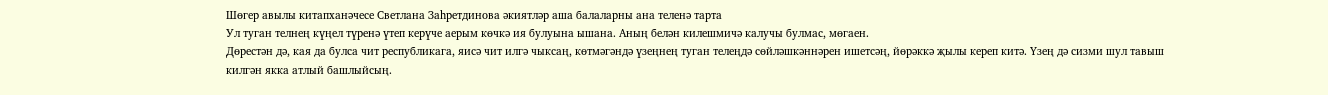Шөгер авылы китапханәчесе Светлана Заһретдинова әкиятләр аша балаларны ана теленә тарта
Ул туган телнең күңел түренә үтеп керүче аерым көчкә ия булуына ышана. Аның белән килешмичә калучы булмас, мөгаен.
Дөрестән дә, кая да булса чит республикага, яисә чит илгә чыксаң, көтмәгәндә үзеңнең туган телеңдә сөйләшкәннәрен ишетсәң, йөрәккә җылы кереп китә. Үзең дә сизми шул тавыш килгән якка атлый башлыйсың.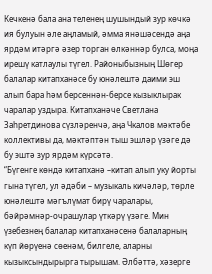Кечкенә бала ана теленең шушындый зур көчкә ия булуын әле аңламый, әмма янәшәсендә аңа ярдәм итәргә әзер торган өлкәннәр булса, моңа ирешү катлаулы түгел. Районыбызның Шөгер балалар китапханәсе бу юнәлештә даими эш алып бара һәм берсеннән-берсе кызыклырак чаралар уздыра. Китапханәче Светлана Заһретдинова сүзләренчә, аңа Чкалов мәктәбе коллективы да, мәктәптән тыш эшләр үзәге дә бу эштә зур ярдәм күрсәтә.
“Бүгенге көндә китапханә –китап алып уку йорты гына түгел, ул әдәби – музыкаль кичәләр, төрле юнәлештә мәгълүмат бирү чаралары, бәйрәмнәр-очрашулар үткәрү үзәге. Мин үзебезнең балалар китапханәсенә балаларның күп йөрүенә сөенәм, билгеле, аларны кызыксындырырга тырышам. Әлбәттә, хәзерге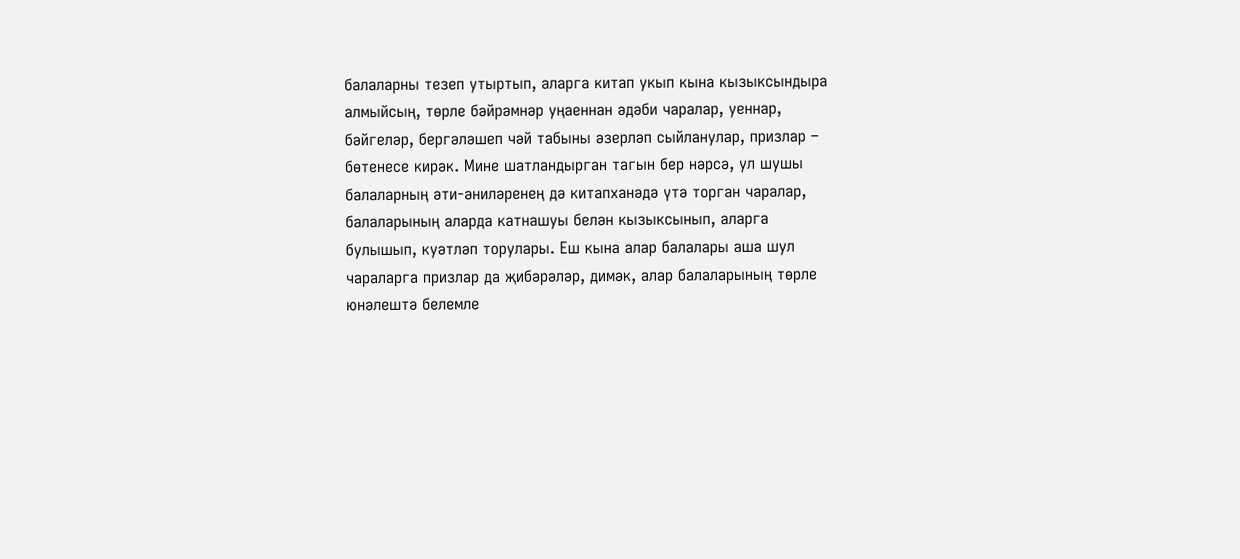балаларны тезеп утыртып, аларга китап укып кына кызыксындыра алмыйсың, төрле бәйрәмнәр уңаеннан әдәби чаралар, уеннар, бәйгеләр, бергәләшеп чәй табыны әзерләп сыйланулар, призлар – бөтенесе кирәк. Мине шатландырган тагын бер нәрсә, ул шушы балаларның әти-әниләренең дә китапханәдә үтә торган чаралар, балаларының аларда катнашуы белән кызыксынып, аларга булышып, куәтләп торулары. Еш кына алар балалары аша шул чараларга призлар да җибәрәләр, димәк, алар балаларының төрле юнәлештә белемле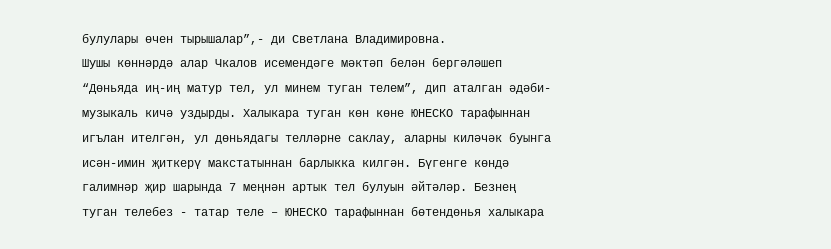булулары өчен тырышалар”,- ди Светлана Владимировна.
Шушы көннәрдә алар Чкалов исемендәге мәктәп белән бергәләшеп “Дөньяда иң-иң матур тел, ул минем туган телем”, дип аталган әдәби-музыкаль кичә уздырды. Халыкара туган көн көне ЮНЕСКО тарафыннан игълан ителгән, ул дөньядагы телләрне саклау, аларны киләчәк буынга исән-имин җиткерү макстатыннан барлыкка килгән. Бүгенге көндә галимнәр җир шарында 7 меңнән артык тел булуын әйтәләр. Безнең туган телебез - татар теле – ЮНЕСКО тарафыннан бөтендөнья халыкара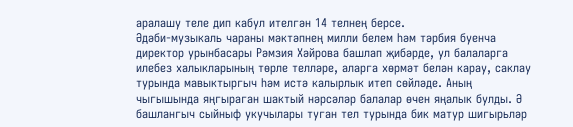аралашу теле дип кабул ителгән 14 телнең берсе.
Әдәби-музыкаль чараны мәктәпнең милли белем һәм тәрбия буенча директор урынбасары Рәмзия Хәйрова башлап җибәрде, ул балаларга илебез халыкларының төрле телләре, аларга хөрмәт белән карау, саклау турында мавыктыргыч һәм истә калырлык итеп сөйләде. Аның чыгышында яңгыраган шактый нәрсәләр балалар өчен яңалык булды. Ә башлангыч сыйныф укучылары туган тел турында бик матур шигырьләр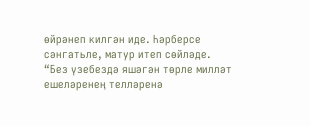өйрәнеп килгән иде. Һәрберсе сәнгатьле, матур итеп сөйләде.
“Без үзебездә яшәгән төрле милләт ешеләренең телләренә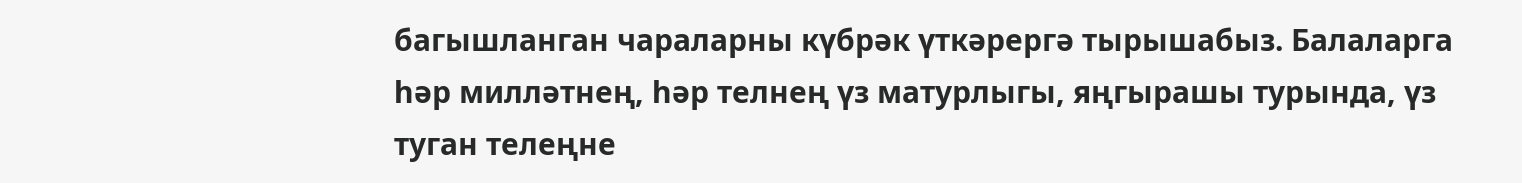багышланган чараларны күбрәк үткәрергә тырышабыз. Балаларга һәр милләтнең, һәр телнең үз матурлыгы, яңгырашы турында, үз туган телеңне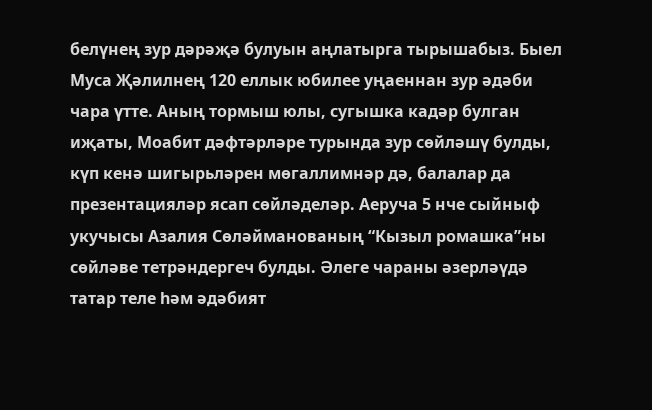белүнең зур дәрәҗә булуын аңлатырга тырышабыз. Быел Муса Җәлилнең 120 еллык юбилее уңаеннан зур әдәби чара үтте. Аның тормыш юлы, сугышка кадәр булган иҗаты, Моабит дәфтәрләре турында зур сөйләшү булды, күп кенә шигырьләрен мөгаллимнәр дә, балалар да презентацияләр ясап сөйләделәр. Аеруча 5 нче сыйныф укучысы Азалия Сөләйманованың “Кызыл ромашка”ны сөйләве тетрәндергеч булды. Әлеге чараны әзерләүдә татар теле һәм әдәбият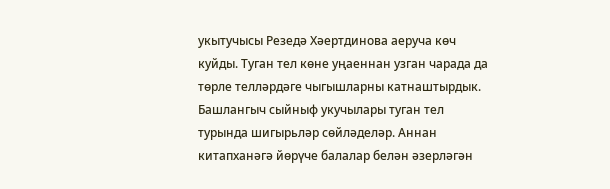укытучысы Резедә Хәертдинова аеруча көч куйды. Туган тел көне уңаеннан узган чарада да төрле телләрдәге чыгышларны катнаштырдык. Башлангыч сыйныф укучылары туган тел турында шигырьләр сөйләделәр. Аннан китапханәгә йөрүче балалар белән әзерләгән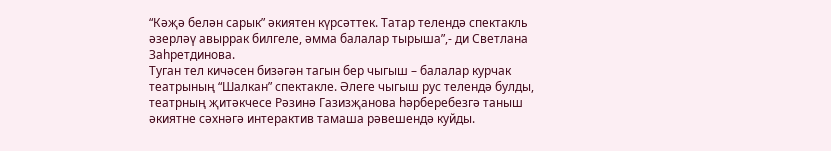“Кәҗә белән сарык” әкиятен күрсәттек. Татар телендә спектакль әзерләү авыррак билгеле, әмма балалар тырыша”,- ди Светлана Заһретдинова.
Туган тел кичәсен бизәгән тагын бер чыгыш – балалар курчак театрының “Шалкан” спектакле. Әлеге чыгыш рус телендә булды, театрның җитәкчесе Рәзинә Газизҗанова һәрберебезгә таныш әкиятне сәхнәгә интерактив тамаша рәвешендә куйды.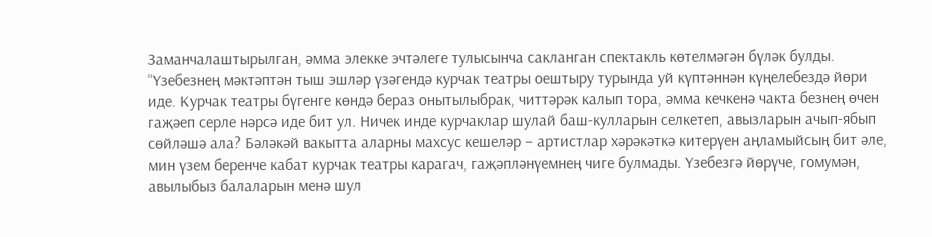Заманчалаштырылган, әмма элекке эчтәлеге тулысынча сакланган спектакль көтелмәгән бүләк булды.
“Үзебезнең мәктәптән тыш эшләр үзәгендә курчак театры оештыру турында уй күптәннән күңелебездә йөри иде. Курчак театры бүгенге көндә бераз онытылыбрак, читтәрәк калып тора, әмма кечкенә чакта безнең өчен гаҗәеп серле нәрсә иде бит ул. Ничек инде курчаклар шулай баш-кулларын селкетеп, авызларын ачып-ябып сөйләшә ала? Бәләкәй вакытта аларны махсус кешеләр – артистлар хәрәкәткә китерүен аңламыйсың бит әле, мин үзем беренче кабат курчак театры карагач, гаҗәпләнүемнең чиге булмады. Үзебезгә йөрүче, гомумән, авылыбыз балаларын менә шул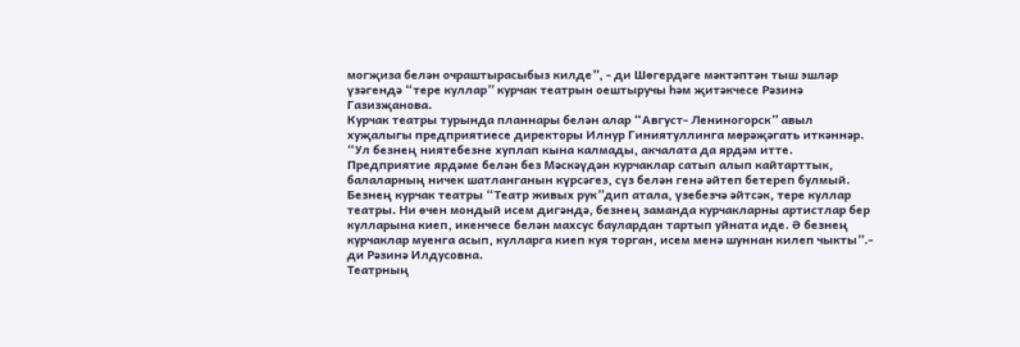могҗиза белән очраштырасыбыз килде”, - ди Шөгердәге мәктәптән тыш эшләр үзәгендә “тере куллар” курчак театрын оештыручы һәм җитәкчесе Рәзинә Газизҗанова.
Курчак театры турында планнары белән алар “Август- Лениногорск” авыл хуҗалыгы предприятиесе директоры Илнур Гиниятуллинга мөрәҗәгать иткәннәр.
“Ул безнең ниятебезне хуплап кына калмады, акчалата да ярдәм итте. Предприятие ярдәме белән без Мәскәүдән курчаклар сатып алып кайтарттык, балаларның ничек шатланганын күрсәгез, сүз белән генә әйтеп бетереп булмый. Безнең курчак театры “Театр живых рук”дип атала, үзебезчә әйтсәк, тере куллар театры. Ни өчен мондый исем дигәндә, безнең заманда курчакларны артистлар бер кулларына киеп, икенчесе белән махсус баулардан тартып уйната иде. Ә безнең курчаклар муенга асып, кулларга киеп куя торган, исем менә шуннан килеп чыкты”.- ди Рәзинә Илдусовна.
Театрның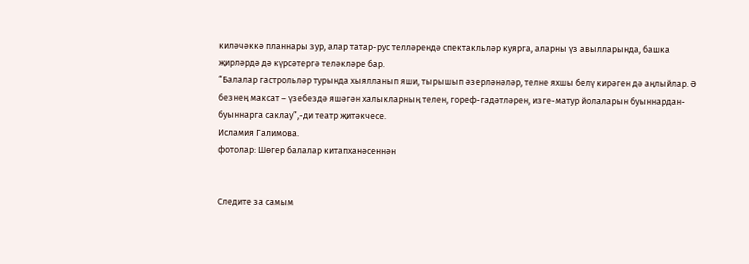киләчәккә планнары зур, алар татар-рус телләрендә спектакльләр куярга, аларны үз авылларында, башка җирләрдә дә күрсәтергә теләкләре бар.
“Балалар гастрольләр турында хыялланып яши, тырышып әзерләнәләр, телне яхшы белү кирәген дә аңлыйлар. Ә безнең максат – үзебездә яшәгән халыкларның телен, гореф-гадәтләрен, изге-матур йолаларын буыннардан-буыннарга саклау”,-ди театр җитәкчесе.
Исламия Галимова.
фотолар: Шөгер балалар китапханәсеннән


Следите за самым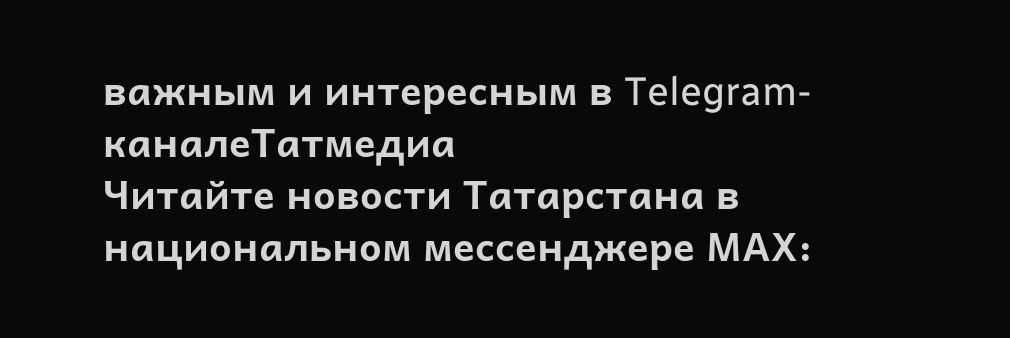важным и интересным в Telegram-каналеТатмедиа
Читайте новости Татарстана в национальном мессенджере MАХ: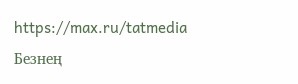https://max.ru/tatmedia
Безнең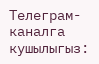Телеграм-каналга кушылыгыз: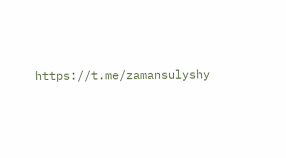https://t.me/zamansulyshy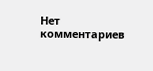Нет комментариев